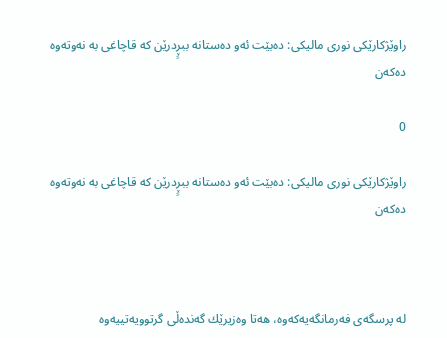راوێژكارێكی نوری مالیكی: ده‌بێت ئه‌و ده‌ستانه‌ ببڕٍدرێن كه‌ قاچاغی به‌ نه‌وته‌وه‌ ده‌كه‌ن

0

راوێژكارێكی نوری مالیكی: ده‌بێت ئه‌و ده‌ستانه‌ ببڕٍدرێن كه‌ قاچاغی به‌ نه‌وته‌وه‌ ده‌كه‌ن



له‌ پرسگه‌ی فه‌رمانگه‌یه‌كه‌وه‌، هه‌تا وه‌زیرێك گه‌نده‌ڵی گرتوویه‌تییه‌وه‌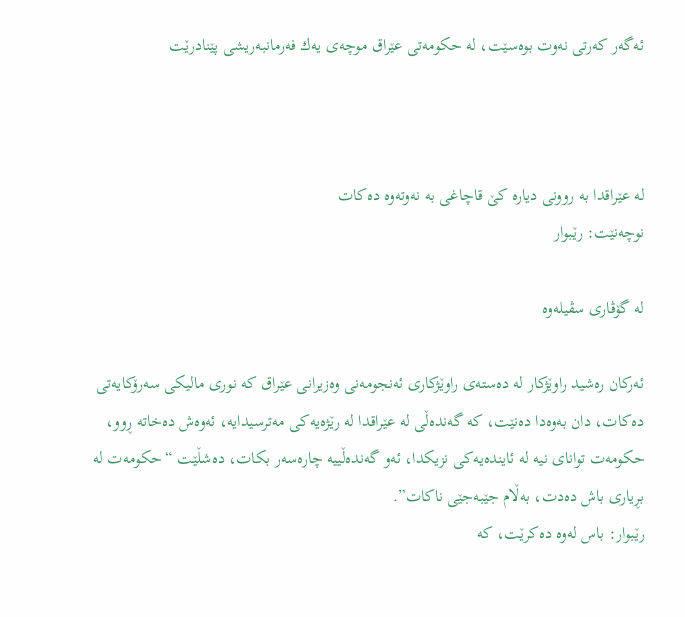ئه‌گه‌ر كه‌رتی نه‌وت بوه‌سێت، له‌ حكومه‌تی عێراق موچه‌ی یه‌ك فه‌رمانبه‌ریشی پێنادرێت



له‌ عێراقدا به‌ روونی دیاره‌ كێ‌ قاچاغی به‌ نه‌وته‌وه‌ ده‌كات
نوچه‌نێت: رێبوار

لە گۆڤاری سڤیلەوە

ئه‌ركان ره‌شید راوێژكار له‌ ده‌سته‌ی راوێژكاری ئه‌نجومه‌نی وه‌زیرانی عێراق كه‌ نوری مالیكی سه‌رۆكایه‌تی ده‌كات، دان به‌وه‌دا ده‌نێت، كه‌ گه‌نده‌ڵی له‌ عێراقدا له‌ رێژه‌یه‌كی مه‌ترسیدایه‌، ئه‌وه‌ش ده‌خاته‌ ڕوو، حكومه‌ت توانای نیه‌ له‌ ئاینده‌یه‌كی نزیكدا، ئه‌و گه‌نده‌ڵییه‌ چاره‌سه‌ر بكات، ده‌شڵێت “حكومه‌ت له‌ بڕیاری باش ده‌دت، به‌ڵام جێبه‌جێی ناكات”.
رێبوار: باس له‌وه‌ ده‌كرێت، كه‌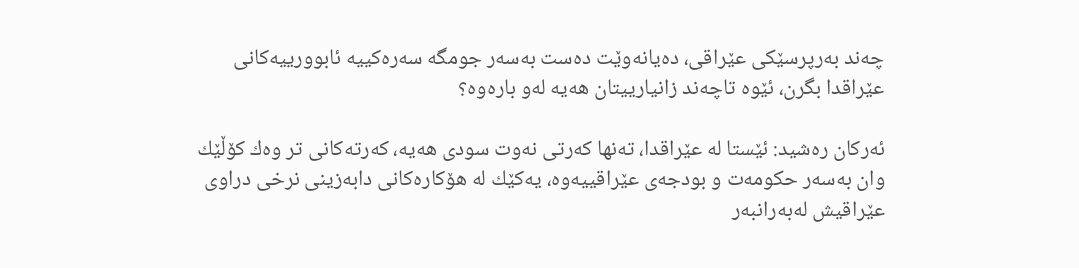چه‌ند به‌رپرسێكی عێراقی، ده‌یانه‌وێت ده‌ست به‌سه‌ر جومگه‌ سه‌ره‌كییه‌ ئابوورییه‌كانی عێراقدا بگرن، ئێوه‌ تاچه‌ند زانیارییتان هه‌یه‌ له‌و باره‌وه‌؟

ئه‌ركان ره‌شید: ئێستا له‌ عێراقدا، ته‌نها كه‌رتی نه‌وت سودی هه‌یه‌، كه‌رته‌كانی تر وه‌ك كۆڵێك وان به‌سه‌ر حكومه‌ت و بودجه‌ی عێراقییه‌وه‌، یه‌كێك له‌ هۆكاره‌كانی دابه‌زینی نرخی دراوی عێراقیش له‌به‌رانبه‌ر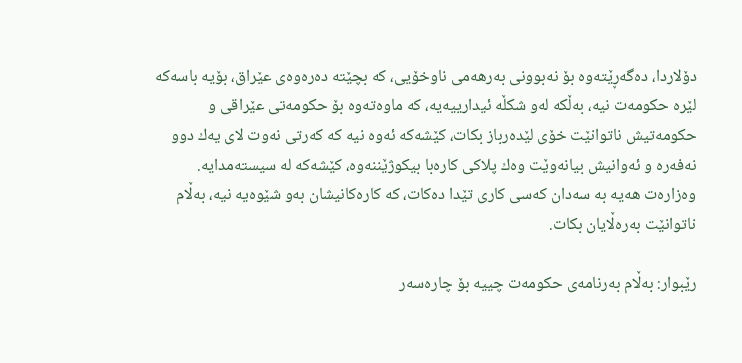دۆلاردا، ده‌گه‌ڕێته‌وه‌ بۆ نه‌بوونی به‌رهه‌می ناوخۆیی، كه‌ بچێته‌ ده‌ره‌وه‌ی عێراق، بۆیه‌ باسه‌كه‌ لێره‌ حكومه‌ت نیه‌، به‌ڵكه‌ له‌و شكڵه‌ ئیدارییه‌یه‌، كه‌ ماوه‌ته‌وه‌ بۆ حكومه‌تی عێراقی و حكومه‌تیش ناتوانێت خۆی لێده‌رباز بكات، كێشه‌كه‌ ئه‌وه‌ نیه‌ كه‌ كه‌رتی نه‌وت لای یه‌ك دوو نه‌فه‌ره‌ و ئه‌وانیش بیانه‌وێت وه‌ك پلاكی كاره‌با بیكوژێننه‌وه‌، كێشه‌كه‌ له‌ سیسته‌مدایه‌.
وه‌زاره‌ت هه‌یه‌ به‌ سه‌دان كه‌سی كاری تێدا ده‌كات، كه‌ كاره‌كانیشان به‌و شێوه‌یه‌ نیه‌، به‌ڵام ناتوانێت به‌ره‌ڵایان بكات.

رێبوار: به‌ڵام به‌رنامه‌ی حكومه‌ت چییه‌ بۆ چاره‌سه‌ر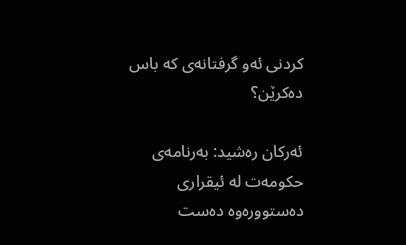كردنی ئه‌و گرفتانه‌ی كه‌ باس ده‌كرێن؟

ئه‌ركان ره‌شید: به‌رنامه‌ی حكومه‌ت له‌ ئیقراری ده‌ستووره‌وه‌ ده‌ست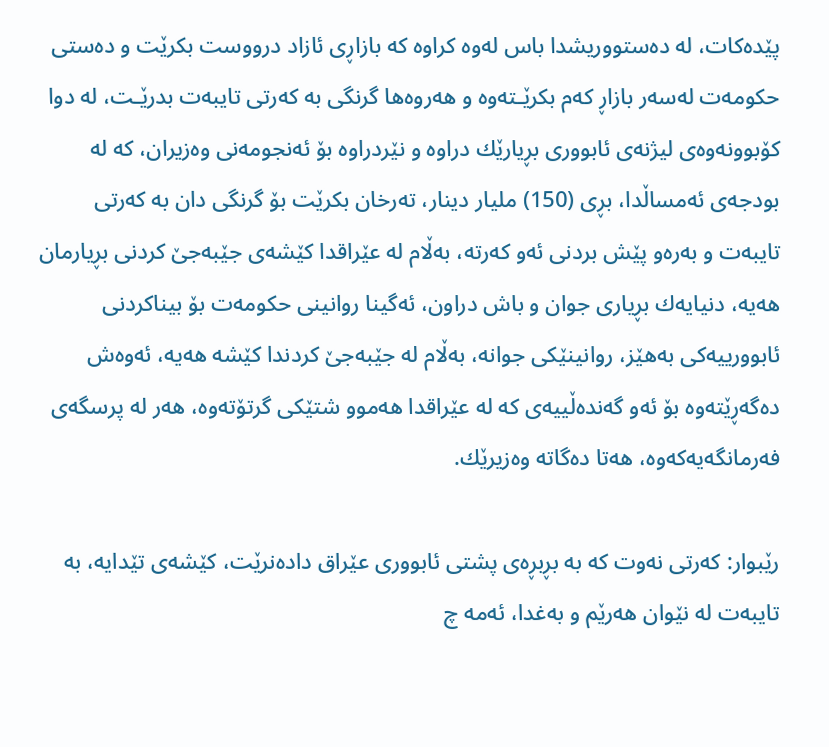پێده‌كات، له‌ ده‌ستووریشدا باس له‌وه‌ كراوه‌ كه‌ بازاڕی ئازاد درووست بكرێت و ده‌ستی حكومه‌ت له‌سه‌ر بازاڕ كه‌م بكرێـته‌وه‌ و هه‌روه‌ها گرنگی به‌ كه‌رتی تایبه‌ت بدرێـت، له‌ دوا كۆبوونه‌وه‌ی لیژنه‌ی ئابووری بڕیارێك دراوه‌ و نێردراوه‌ بۆ ئه‌نجومه‌نی وه‌زیران، كه‌ له‌ بودجه‌ی ئه‌مساڵدا، بڕی (150) ملیار دینار، ته‌رخان بكرێت بۆ گرنگی دان به‌ كه‌رتی تایبه‌ت و به‌ره‌و پێش بردنی ئه‌و كه‌رته‌، به‌ڵام له‌ عێراقدا كێشه‌ی جێبه‌جێ‌ كردنی بڕیارمان هه‌یه‌، دنیایه‌ك بڕیاری جوان و باش دراون، ئه‌گینا روانینی حكومه‌ت بۆ بیناكردنی ئابوورییه‌كی به‌هێز، روانینێكی جوانه‌، به‌ڵام له‌ جێبه‌جێ‌ كردندا كێشه‌ هه‌یه‌، ئه‌وه‌ش ده‌گه‌ڕێته‌وه‌ بۆ ئه‌و گه‌نده‌ڵییه‌ی كه‌ له‌ عێراقدا هه‌موو شتێكی گرتۆته‌وه‌، هه‌ر له‌ پرسگه‌ی فه‌رمانگه‌یه‌كه‌وه‌، هه‌تا ده‌گاته‌ وه‌زیرێك.

رێبوار: كه‌رتی نه‌وت كه‌ به‌ بڕبڕه‌ی پشتی ئابووری عێراق داده‌نرێت، كێشه‌ی تێدایه‌، به‌ تایبه‌ت له‌ نێوان هه‌رێم و به‌غدا، ئه‌مه‌ چ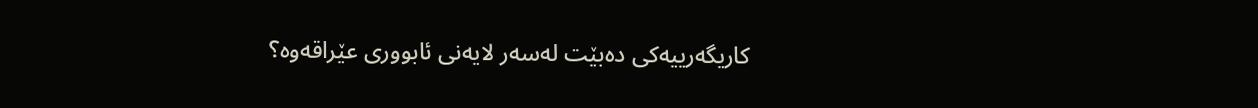كاریگه‌رییه‌كی ده‌بێت له‌سه‌ر لایه‌نی ئابووری عێراقه‌وه‌؟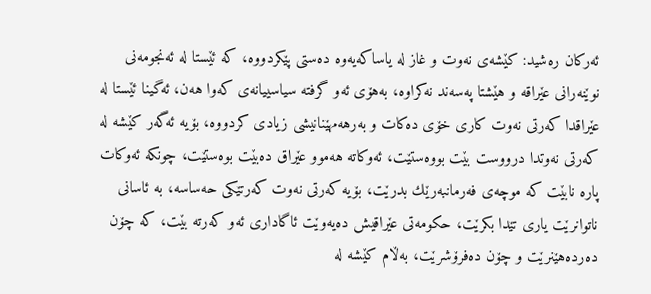ئه‌ركان ره‌شید: كێشه‌ی نه‌وت و غاز له‌ یاساكه‌یه‌وه‌ ده‌ستی پێكردووه‌، كه‌ ئێستا له‌ ئه‌نجومه‌نی نوێنه‌رانی عێراقه‌ و هێشتا په‌سه‌ند نه‌كراوه‌، به‌هۆی ئه‌و گرفته‌ سیاسییانه‌ی كه‌وا هه‌ن، ئه‌گینا ئێستا له‌ عێراقدا كه‌رتی نه‌وت كاری خۆی ده‌كات و به‌رهه‌مهێنانیشی زیادی كردووه‌، بۆیه‌ ئه‌گه‌ر كێشه‌ له‌ كه‌رتی نه‌وتدا درووست بێت بووه‌ستێت، ئه‌وكاته‌ هه‌موو عێراق ده‌بێت بوه‌ستێت، چونكه‌ ئه‌وكات پاره‌ نابێت كه‌ موچه‌ی فه‌رمانبه‌رێك بدرێت، بۆیه‌ كه‌رتی نه‌وت كه‌رتێكی حه‌ساسه‌، به‌ ئاسانی ناتوانرێت یاری تێدا بكرێت، حكومه‌تی عێراقیش ده‌یه‌وێت ئاگاداری ئه‌و كه‌رته‌ بێت، كه‌ چۆن ده‌رده‌هێنرێت و چۆن ده‌فرۆشرێت، به‌ڵام كێشه‌ له‌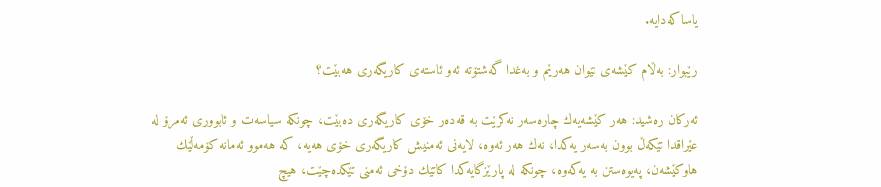یاساكه‌دایه‌.

رێبوار: به‌ڵام كێشه‌ی نێوان هه‌رێم و به‌غدا گه‌شتۆته‌ ئه‌و ئاسته‌ی كاریگه‌ری هه‌بێت؟

ئه‌ركان ره‌شید: هه‌ر كێشه‌یه‌ك چاره‌سه‌ر نه‌كرێت به‌ قه‌ده‌ر خۆی كاریگه‌ری ده‌بێت، چونكه‌ سیاسه‌ت و ئابووری ئه‌مرۆ له‌ عێراقدا تێكه‌ڵ بوون به‌سه‌ر یه‌كدا، نه‌ك هه‌ر ئه‌وه‌، لایه‌نی ئه‌منیش كاریگه‌ری خۆی هه‌یه‌، كه‌ هه‌موو ئه‌مانه‌ كۆمه‌ڵێك هاوكێشه‌ن، په‌یوه‌ستن به‌ یه‌كه‌وه‌، چونكه‌ له‌ پارێزگایه‌كدا كاتێك دۆخی ئه‌منی تێكده‌چێت، هیچ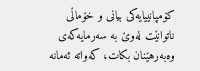كۆمپانییایه‌كی بیانی و خۆماڵی ناتوانێت له‌وێ‌ به‌ سه‌رمایه‌كه‌ی وه‌به‌رهێنان بكات، كه‌واته‌ ئه‌مانه‌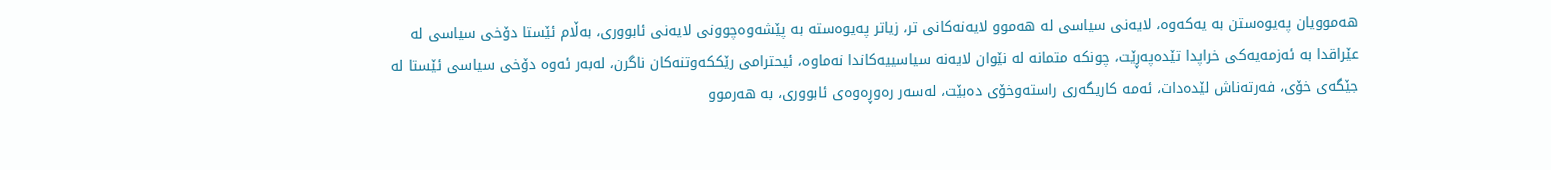هه‌موویان په‌یوه‌ستن به‌ یه‌كه‌وه‌، لایه‌نی سیاسی له‌ هه‌موو لایه‌نه‌كانی تر، زیاتر په‌یوه‌سته‌ به‌ پێشه‌وه‌چوونی لایه‌نی ئابووری، به‌ڵام ئێستا دۆخی سیاسی له‌ عێراقدا به‌ ئه‌زمه‌یه‌كی خراپدا تێده‌په‌ڕێت، چونكه‌ متمانه‌ له‌ نێوان لایه‌نه‌ سیاسییه‌كاندا نه‌ماوه‌، ئیحترامی رێككه‌وتنه‌كان ناگرن، له‌به‌ر ئه‌وه‌ دۆخی سیاسی ئێستا له‌ جێگه‌ی خۆی، فه‌رته‌ناش لێده‌دات، ئه‌مه‌ كاریگه‌ری راسته‌وخۆی ده‌بێت، له‌سه‌ر ره‌وڕه‌وه‌ی ئابووری، به‌ هه‌رموو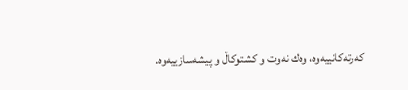كه‌رته‌كانییه‌وه‌، وه‌ك نه‌وت و كشتوكاڵ و پیشه‌سازییه‌وه‌.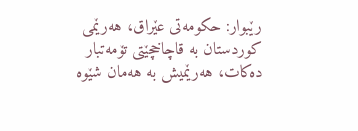رێبوار: حكومه‌تی عێراق، هه‌رێمی كوردستان به‌ قاچاخچێتی تۆمه‌تبار ده‌كات، هه‌رێمیش به‌ هه‌مان شێوه‌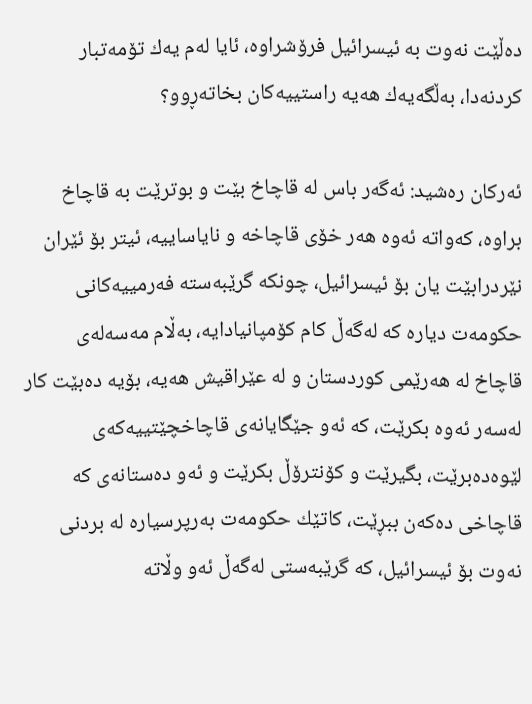ده‌ڵێت نه‌وت به‌ ئیسرائیل فرۆشراوه‌، ئایا له‌م یه‌ك تۆمه‌تبار كردنه‌دا، به‌ڵگه‌یه‌ك هه‌یه‌ راستییه‌كان بخاته‌ڕوو؟

ئه‌ركان ره‌شید: ئه‌گه‌ر باس له‌ قاچاخ بێت و بوترێت به‌ قاچاخ براوه‌، كه‌واته‌ ئه‌وه‌ هه‌ر خۆی قاچاخه‌ و نایاساییه‌، ئیتر بۆ ئێران نێردرابێت یان بۆ ئیسرائیل، چونكه‌ گرێبه‌سته‌ فه‌رمییه‌كانی حكومه‌ت دیاره‌ كه‌ له‌گه‌ڵ كام كۆمپانیادایه‌، به‌ڵام مه‌سه‌له‌ی قاچاخ له‌ هه‌رێمی كوردستان و له‌ عێراقیش هه‌یه‌، بۆیه‌ ده‌بێت كار له‌سه‌ر ئه‌وه‌ بكرێت، كه‌ ئه‌و جێگایانه‌ی قاچاخچێتییه‌كه‌ی لێوه‌ده‌برێت، بگیرێت و كۆنترۆڵ بكرێت و ئه‌و ده‌ستانه‌ی كه‌ قاچاخی ده‌كه‌ن ببڕێت، كاتێك حكومه‌ت به‌رپرسیاره‌ له‌ بردنی نه‌وت بۆ ئیسرائیل، كه‌ گرێبه‌ستی له‌گه‌ڵ ئه‌و وڵاته‌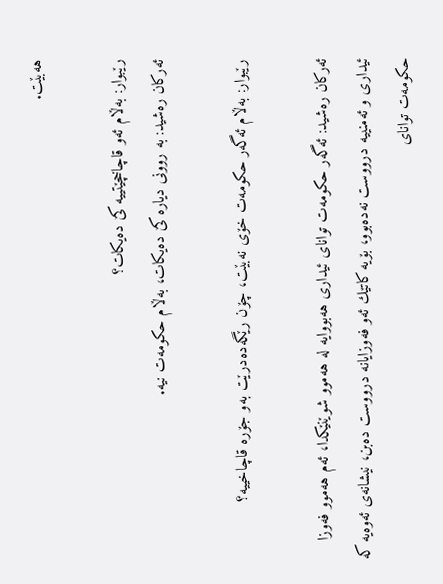هه‌بێت.

رێبوار: به‌ڵام ئه‌و قاچاخچێتییه‌ كێ‌ ده‌یكات؟
ئه‌ركان ره‌شید: به‌ روونی دیاره‌ كێ‌ ده‌یكات، به‌ڵام حكومه‌ت نیه‌.

رێبوار: به‌ڵام ئه‌گه‌ر حكومه‌ت خۆی نه‌بێت، چۆن رێگه‌ده‌درێت به‌و جۆره‌ قاچاخییه‌؟

ئه‌ركان ره‌شید: ئه‌گه‌ر حكومه‌ت توانای ئیداری هه‌بووایه‌ له‌ هه‌موو شوێنێكدا، ئه‌م هه‌موو فه‌وزا ئیداری و ئه‌منییه‌ درووست نه‌ده‌بوو، بۆیه‌ كاتێك ئه‌و فه‌وزایانه‌ درووست ده‌بن، نیشانه‌ی ئه‌وه‌یه‌ كه‌ حكومه‌ت توانای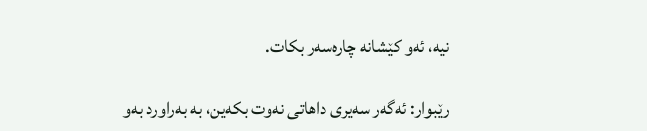نیه‌، ئه‌و كێشانه‌ چاره‌سه‌ر بكات.

رێبوار: ئه‌گه‌ر سه‌یری داهاتی نه‌وت بكه‌ین، به‌ به‌راورد به‌و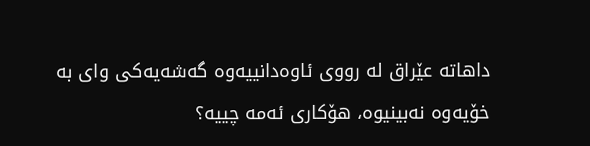داهاته‌ عێراق له‌ رووی ئاوه‌دانییه‌وه‌ گه‌شه‌یه‌كی وای به‌ خۆیه‌وه‌ نه‌بینیوه‌، هۆكاری ئه‌مه‌ چییه‌؟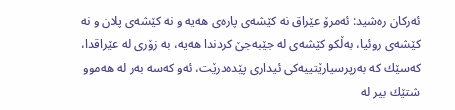ئه‌ركان ره‌شید: ئه‌مرۆ عێراق نه‌ كێشه‌ی پاره‌ی هه‌یه‌ و نه‌ كێشه‌ی پلان و نه‌ كێشه‌ی روئیا، به‌ڵكو كێشه‌ی له‌ جێبه‌جێ‌ كردندا هه‌یه‌، به‌ زۆری له‌ عێراقدا، كه‌سێك كه‌ به‌رپرسیارێتییه‌كی ئیداری پێده‌درێت، ئه‌و كه‌سه‌ به‌ر له‌ هه‌موو شتێك بیر له‌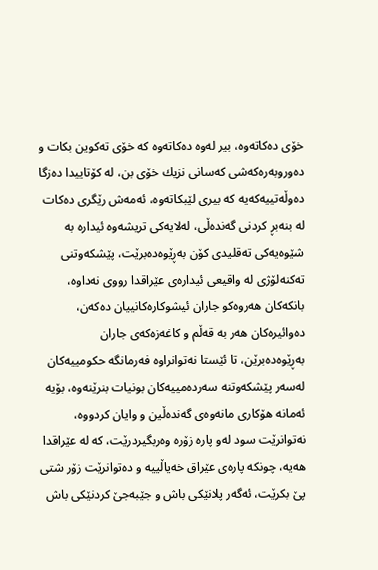خۆی ده‌كاته‌وه‌، بیر له‌وه‌ ده‌كاته‌وه‌ كه‌ خۆی ته‌كوین بكات و ده‌وروبه‌ره‌كه‌شی كه‌سانی نزیك خۆی بن، له‌ كۆتاییدا ده‌زگا ده‌وڵه‌تییه‌كه‌یه‌ كه‌ بیری لێبكاته‌وه‌، ئه‌مه‌ش رێگری ده‌كات له‌ بنه‌بڕ كردنی گه‌نده‌ڵی، له‌لایه‌كی تریشه‌وه‌ ئیداره‌ به‌ شێوه‌یه‌كی ته‌قلیدی كۆن به‌ڕێوه‌ده‌برێت، پێشكه‌وتنی ته‌كنه‌لۆژی له‌ واقیعی ئیداره‌ی عێراقدا رووی نه‌داوه‌، بانكه‌كان هه‌روه‌كو جاران ئیشوكاره‌كانییان ده‌كه‌ن، ده‌وائیره‌كان هه‌ر به‌ قه‌ڵم و كاغه‌زه‌كه‌ی جاران به‌ڕێوه‌ده‌برێن، تا ئێستا نه‌توانراوه‌ فه‌رمانگه‌ حكومییه‌كان له‌سه‌ر پێشكه‌وتنه‌ سه‌رده‌مییه‌كان بونیات بنرێنه‌وه‌، بۆیه‌ ئه‌مانه‌ هۆكاری مانه‌وه‌ی گه‌نده‌ڵین و وایان كردووه‌، نه‌توانرێت سود له‌و پاره‌ زۆره‌ وه‌ربگیردرێت، كه‌ له‌ عێراقدا هه‌یه‌، چونكه‌ پاره‌ی عێراق خه‌یاڵییه‌ و ده‌توانرێت زۆر شتی پێ بكرێت، ئه‌گه‌ر پلانێكی باش و جێبه‌جێ‌ كردنێكی باش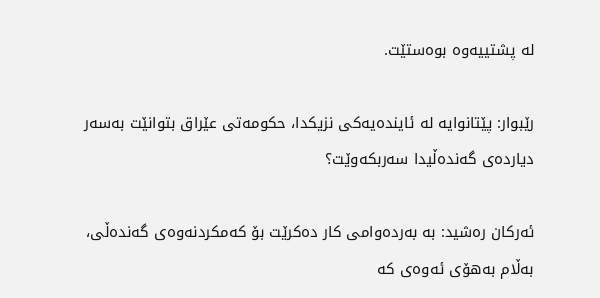له‌ پشتییه‌وه‌ بوه‌ستێت.

رێبوار: پێتانوایه‌ له‌ ئاینده‌یه‌كی نزیكدا، حكومه‌تی عێراق بتوانێت به‌سه‌ر دیارده‌ی گه‌نده‌ڵیدا سه‌ربكه‌وێت؟

ئه‌ركان ره‌شید: به‌ به‌رده‌وامی كار ده‌كرێت بۆ كه‌مكردنه‌وه‌ی گه‌نده‌ڵی، به‌ڵام به‌هۆی ئه‌وه‌ی كه‌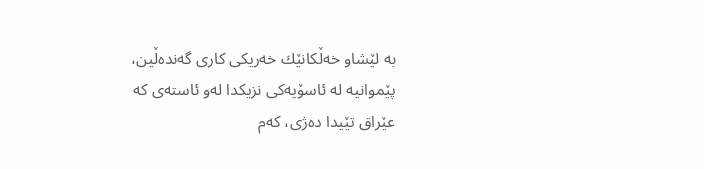به‌ لێشاو خه‌ڵكانێك خه‌ریكی كاری گه‌نده‌ڵین، پێموانیه‌ له‌ ئاسۆیه‌كی نزیكدا له‌و ئاسته‌ی كه‌ عێراق تێیدا ده‌ژی، كه‌م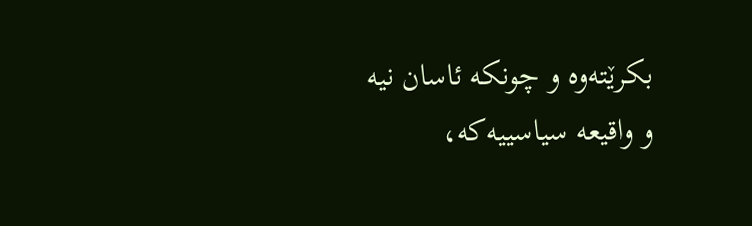بكرێته‌وه‌ و چونكه‌ ئاسان نیه‌ و واقیعه‌ سیاسییه‌كه‌،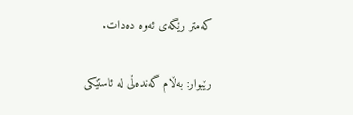كه‌متر رێگه‌ی ئه‌وه‌ ده‌دات.

رێبوار: به‌ڵام گه‌نده‌ڵی له‌ ئاستێكی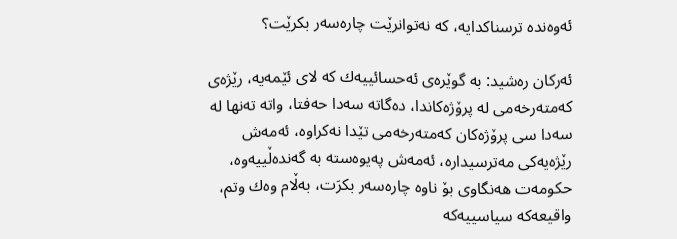ئه‌وه‌نده‌ ترسناكدایه‌، كه‌ نه‌توانرێت چاره‌سه‌ر بكرێت؟

ئه‌ركان ره‌شید: به‌ گوێره‌ی ئه‌حسائییه‌ك كه‌ لای ئێمه‌یه‌، رێژه‌ی كه‌مته‌رخه‌می له‌ پرۆژه‌كاندا، ده‌گاته‌ سه‌دا حه‌فتا، واته‌ ته‌نها له‌ سه‌دا سی پرۆژه‌كان كه‌مته‌رخه‌می تێدا نه‌كراوه‌، ئه‌مه‌ش رێژه‌یه‌كی مه‌ترسیداره‌، ئه‌مه‌ش په‌یوه‌سته‌ به‌ گه‌نده‌ڵییه‌وه‌، حكومه‌ت هه‌نگاوی بۆ ناوه‌ چاره‌سه‌ر بكرَت، به‌ڵام وه‌ك وتم، واقیعه‌كه‌ سیاسییه‌كه‌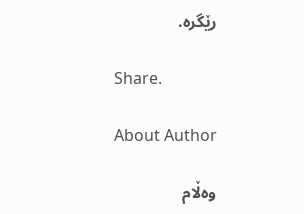رێگره‌.

Share.

About Author

وەڵام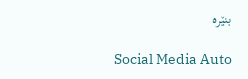بنێرە

Social Media Auto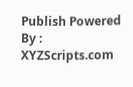Publish Powered By : XYZScripts.com